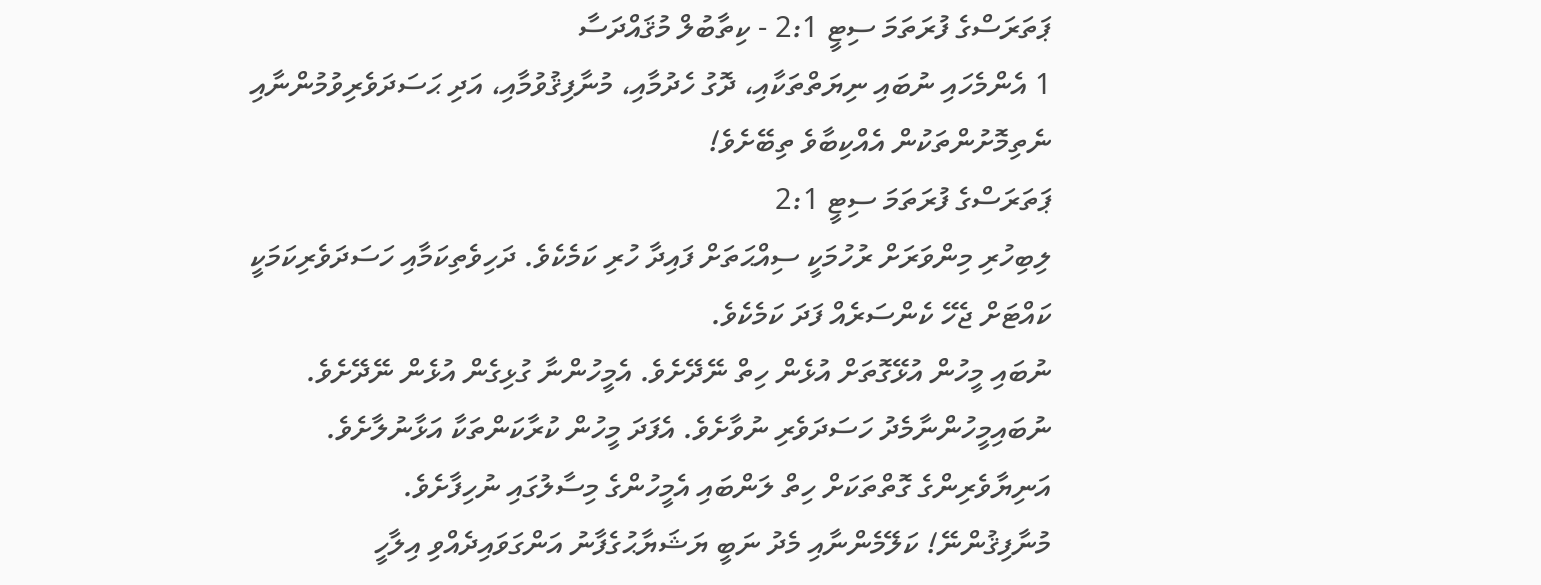ޕަތަރަސްގެ ފުރަތަމަ ސިޓީ 2:1 - ކިތާބުލް މުޤައްދަސާ
1 އެންމެހައި ނުބައި ނިޔަތްތަކާއި، ދޮގު ހެދުމާއި، މުނާފިޤުވުމާއި، އަދި ޙަސަދަވެރިވުމުންނާއި ނެތިމޮށުންތަކުން އެއްކިބާވެ ތިބޭށެވެ!
ޕަތަރަސްގެ ފުރަތަމަ ސިޓީ 2:1
ލިބިހުރި މިންވަރަށް ރުހުމަކީ ސިއްޙަތަށް ފައިދާ ހުރި ކަމެކެވެ. ދަހިވެތިކަމާއި ހަސަދަވެރިކަމަކީ ކައްޓަށް ޖެހޭ ކެންސަރެއް ފަދަ ކަމެކެވެ.
ނުބައި މީހުން އުޅޭގޮތަށް އުޅެން ހިތް ނޭދޭށެވެ. އެމީހުންނާ ގުޅިގެން އުޅެން ނޭދޭށެވެ.
ނުބައިމީހުންނާމެދު ހަސަދަވެރި ނުވާށެވެ. އެފަދަ މީހުން ކުރާކަންތަކާ އަޅާނުލާށެވެ.
އަނިޔާވެރިންގެ ގޮތްތަކަށް ހިތް ލަންބައި އެމީހުންގެ މިސާލުގައި ނުހިފާށެވެ.
މުނާފިޤުންނޭ! ކަލޭމެންނާއި މެދު ނަބީ ޔަޝަޔާޙުގެފާނު އަންގަވައިދެއްވި އިލާހީ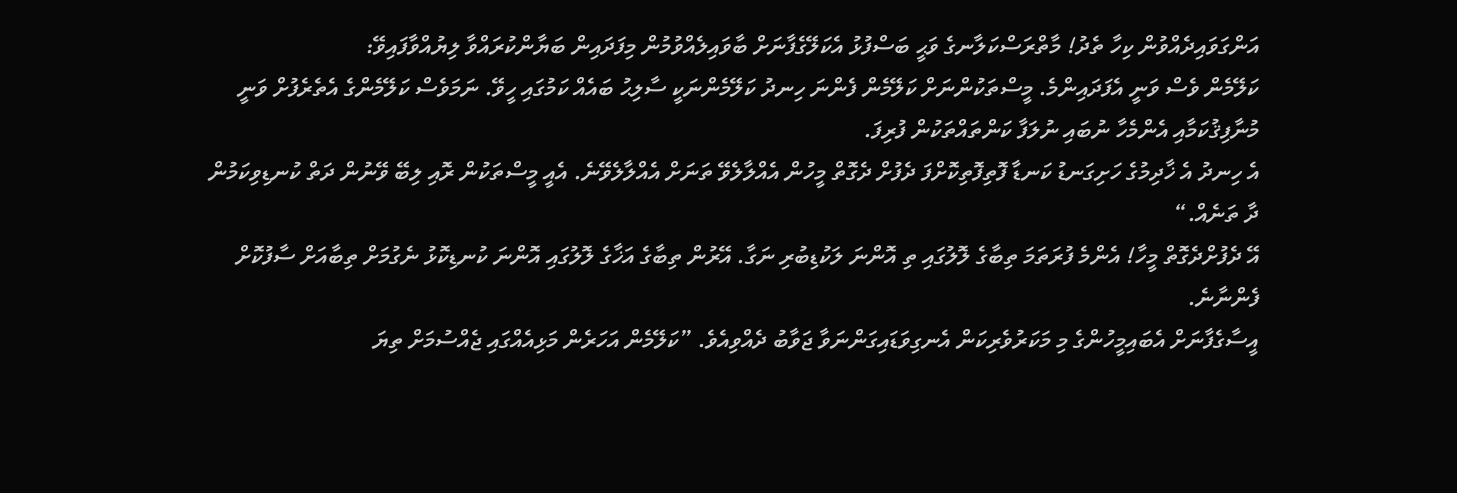އަންގަވައިދެއްވުން ކިހާ ތެދު! މާތްރަސްކަލާނގެ ވަޙީ ބަސްފުޅު އެކަލޭގެފާނަށް ބާވައިލެއްވުމުން މިފަދައިން ބަޔާންކުރައްވާ ލިޔުއްވާފައިވޭ:
ކަލޭމެން ވެސް ވަނީ އެފަދައިންމެ. މީސްތަކުންނަށް ކަލޭމެން ފެންނަ ހިނދު ކަލޭމެންނަކީ ސާލިޙު ބައެއް ކަމުގައި ހީވޭ. ނަމަވެސް ކަލޭމެންގެ އެތެރެފުށް ވަނީ މުނާފިޤުކަމާއި އެންމެހާ ނުބައި ނުލަފާ ކަންތައްތަކުން ފުރިފަ.
އެ ހިނދު އެ ޚާދިމުގެ ހަށިގަނޑު ކަނޑާ ފޮތިފޮތިކޮށްފަ ދެފުށް ދެގޮތް މީހުން އެއްލާލެވޭ ތަނަށް އެއްލާލެވޭނެ. އެއީ މީސްތަކުން ރޮއި ލިބޭ ވޭނުން ދަތް ކުނޑިވިކަމުން ދާ ތަނެއް.“
އޭ ދެފުށްދެގޮތް މީހާ! އެންމެ ފުރަތަމަ ތިބާގެ ލޮލުގައި ތި އޮންނަ ލަކުޑިބުރި ނަގާ. އޭރުން ތިބާގެ އަޚާގެ ލޮލުގައި އޮންނަ ކުނޑިކޮޅު ނެގުމަށް ތިބާއަށް ސާފުކޮށް ފެންނާނެ.
އީސާގެފާނަށް އެބައިމީހުންގެ މި މަކަރުވެރިކަން އެނގިވަޑައިގަންނަވާ ޖަވާބު ދެއްވިއެވެ. ”ކަލޭމެން އަހަރެން މަޅިއެއްގައި ޖެއްސުމަށް ތިޔަ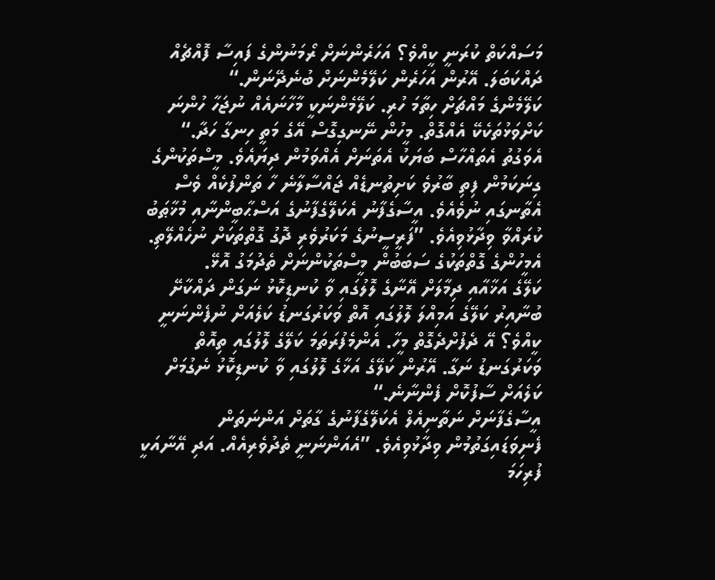މަސައްކަތް ކުރަނީ ކީއްވެ؟ އަހަރެންނަށް ރޯމަނުންގެ ފައިސާ ފޮއްޗެއް ދައްކަބަލަ. އޭރުން އަހަރެން ކަލޭމެންނަށް ބުނެދޭނަން.“
ކަލޭމެންގެ މައްޗަށް ހިތާމަ ހުރި. ކަލޭމެންނަކީ މާހާނައެއް ނުޖަހާ ހުންނަ ކަށްވަޅުތަކެކޭ އެއްގޮތް. މީހުން ނޭނގިގޮސް އޭގެ މަތީ ހިނގާ ހަދާ.“
އެވަގުތު އެތައްހާސް ބަޔަކު އެތަނަށް އެއްވަމުން ދިޔައެވެ. މީސްތަކުންގެ ގިނަކަމުން ފިތި ބާރުވެ ކަށިތުނޑެއް ޖައްސާލާނެ ހާ ތަންފުކެއް ވެސް އެތާނގައި ނުވެއެވެ. އީސާގެފާނު އެކަލޭގެފާނުގެ އަސްޙާބީންނާއި މުޚާޠަބު ކުރައްވާ ވިދާޅުވިއެވެ. ”ފަރީސީނުގެ މަކަރުވެރި ދޮގު ގޮތްތަކަށް ނުހެއްލޭތި. އެމީހުންގެ ގޮތްތަކުގެ ސަބަބުން މީސްތަކުންނަށް ތެދުމަގު އޮޅޭ.
ކަލޭގެ އަޚާއާއި ދިމާލަށް އޭނާގެ ލޮލުގައި ވާ ކުނޑިކޮޅު ނަގަން ދައްކާށޭ ބުނާއިރު ކަލޭގެ އަމިއްލަ ލޮލުގައި އޮތް ވަކަރުގަނޑު ކަލެއަށް ނުފެންނަނީ ކީއްވެ؟ އޭ ދެފުށްދެގޮތް މީހާ. އެންމެފުރަތަމަ ކަލޭގެ ލޮލުގައި ތިއޮތް ވަކަރުގަނޑު ނަގާ. އޭރުން ކަލޭގެ އަޚާގެ ލޮލުގައި ވާ ކުނޑިކޮޅު ނެގުމަށް ކަލެއަށް ސާފުކޮށް ފެންނާނެ.“
އީސާގެފާނަށް ނަތާނިއެލް އެކަލޭގެފާނުގެ ގާތަށް އަންނަތަން ފެނިވަޑައިގަތުމުން ވިދާޅުވިއެވެ. ”އެއަންނަނީ ތެދުވެރިއެއް. އަދި އޭނާއަކީ ފުރިހަމަ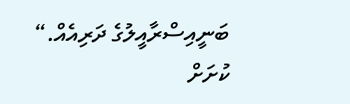ބަނީއިސްރާއީލުގެ ދަރިއެއް.“
ކުށަށް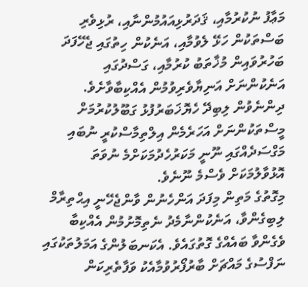މަޢާފު ނުކުރުމާއި، ޤަދަރުޅިއައުމުންނާއި، ރުޅިވެރި ބަސްތަކުން ހަޅޭ ލެވުމާއި، އަނެކުން ހިތުގައި ޖެހޭފަދަ ބަހުރުވައިން މުޚާތަބު ކުރުމާއި، ގަސްދުގައި އަނެކުންނަށް އަނިޔާވެރިވުމުން އެއްކިބާވާށެވެ.
ދިންނެވުން ލިބިދޭ ހެޔޮޚަބަރުފުޅު ގަބޫލުކުރުމަށް މީސްތަކުންނަށް އަހަރެމެން އިލްތިމާސްކުރީ ނުބައި މަގްސަދެއްގައި ނޫނީ މަކަރުހެދުމަކަށްމެ ނުވަތަ އޮޅުވާލުމަކަށް ވެސްމެ ނޫނެވެ.
މިގޮތުގެ މަތިން މިފަދަ އަންހެނުން ވާންޖެހޭނީ އިޙްތިރާމް ލިބިގެންވާ، އަނެކުންނާމެދު ނެތިމޮށުމުން އެއްކިބާ ވެގެންވާ ބައެއްގެ ގޮތުގައެވެ. އެކަނބަލުންގެ އަމަލުތަކުގައި ނަފްސުގެ މައްޗަށް ބާރުފޯރުވުމާއެކު ވަފާތެރިކަން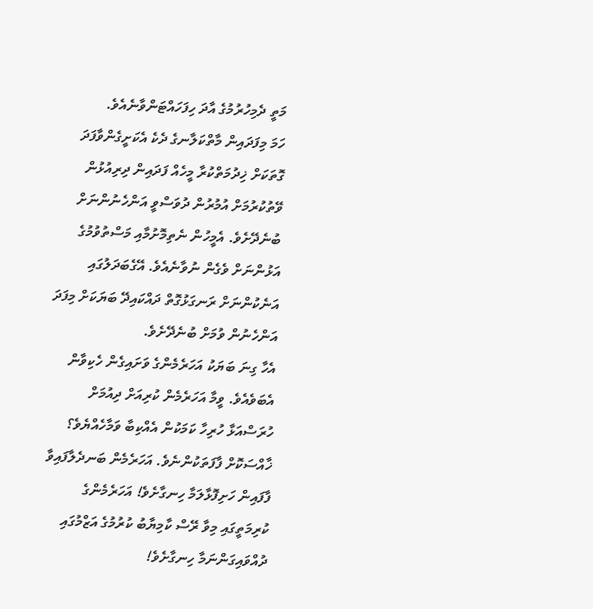މަތީ ދެމިހުރުމުގެ އާދަ ހިފަހައްޓަންވާނެއެވެ.
ހަމަ މިފަދައިން މާތްކަލާނގެ ދެކެ އެކަށީގެންވާފަދަ ގޮތަކަށް ޚިދުމަތްކުރާ މީހެއް ފަދައިން ދިރިއުޅުން ވޭތުކުރުމަށް އުމުރުން ދުވަސްވީ އަންހެނުންނަށް ބުނެދޭށެވެ. އެމީހުން ނެތިމޮށުމާއި މަސްތުވުމުގެ އަޅުންނަށް ވެގެން ނުވާނެއެވެ. އޭގެބަދަލުގައި އަނެކުންނަށް ރަނގަޅުގޮތް ދައްކައިދޭ ބަޔަކަށް މިފަދަ އަންހެނުން ވުމަށް ބުނެދޭށެވެ.
އެހާ ގިނަ ބަޔަކު އަހަރެމެންގެ ވަށައިގެން ހެކިވާން އެބަވެއެވެ. ވީމާ އަހަރެމެން ކުރިއަށް ދިއުމަށް ހުރަސްއަޅާ ހުރިހާ ކަމަކުން އެއްކިބާ ވަމާހެއްޔެވެ؟ ޚާއްސަކޮށް ފާފަތަކުންނެވެ. އަހަރެމެން ބަނދެލާފައިވާ ފާފައިން ހަށިފޮޅާލަމާ ހިނގާށެވެ! އަހަރެމެންގެ ކުރިމަތީގައި މިވާ ރޭސް ކާމިޔާބު ކުރުމުގެ އަޒްމުގައި ދުއްވައިގަންނަމާ ހިނގާށެވެ!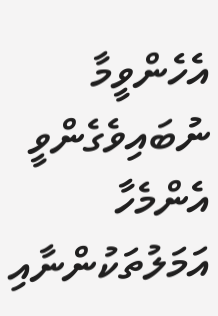އެހެންވީމާ ނުބައިވެގެންވީ އެންމެހާ އަމަލުތަކުންނާއި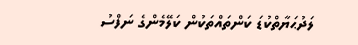ލަދުޙަޔާތްކުޑަ ކަންތައްތަކުން ކަލޭމެންގެ ނަފްސު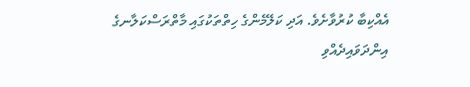އެއްކިބާ ކުރުވާށެވެ. އަދި ކަލޭމެންގެ ހިތްތަކުގައި މާތްރަސްކަލާނގެ އިންދަވައިދެއްވި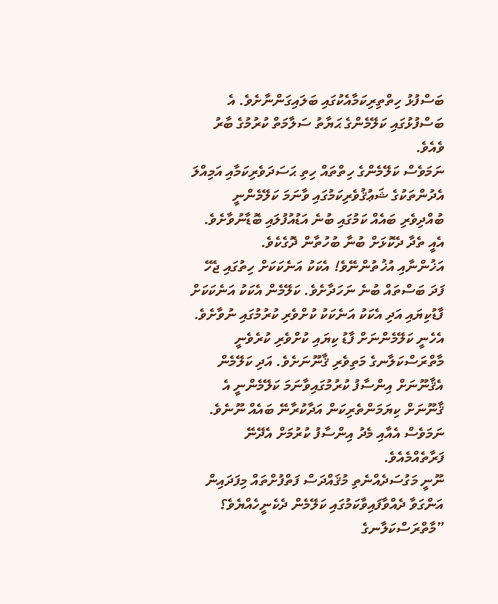ބަސްފުޅު ހިތްތިރިކަމާއެކުގައި ބަލައިގަންނާށެވެ. އެ ބަސްފުޅުގައި ކަލޭމެންގެ ޙަޔާތު ސަލާމަތް ކުރުމުގެ ބާރު ވެއެވެ.
ނަމަވެސް ކަލޭމެންގެ ހިތްތައް ހިތި ޙަސަދަވެރިކަމާއި އަމިއްލަ އެދުންތަކުގެ ޝަޢުޤުވެރިކަމުގައި ވާނަމަ ކަލޭމެންނީ ބުއްދިވެރި ބައެއް ކަމުގައި ބުނެ އަޑުއުފުލައި ބޮޑާނުވާށެވެ. އެއީ ތެދާ ދެކޮޅަށް ބުނާ ބުހުތާން ދޮގެކެވެ.
އަޚުންނާއި އުޚުތުންނޭވެ! އެކަކު އަނެކަކަށް ހިތުގައި ޖެހޭ ފަދަ ބަސްތައް ބުނެ ނަހަދާށެވެ. ކަލޭމެން އެކަކު އަނެކަކަށް ފާޑުކިޔައި އަދި އެކަކު އަނެކަކު ކުށްވެރި ކުރުމުގައި ނުވާށެވެ. އެހެނީ ކަލޭމެންނަށް ފާޑު ކިޔައި ކުށްވެރި ކުރެވެނީ މާތްރަސްކަލާނގެ މަތިވެރި ޤާނޫނަށެވެ. އަދި ކަލޭމެން އެޤާނޫނަށް އިންސާފު ކުރުމުގައިވާނަމަ ކަލޭމެންނީ އެ ޤާނޫނަށް ކިޔަމަންތެރިކަން އަދާކުރާނޭ ބައެއް ނޫނެވެ. ނަމަވެސް އެއާއި މެދު އިންސާފު ކުރުމަށް އެދޭނޭ ފަރާތެއްމެއެވެ.
ނޫނީ މަގުސަދެއްނެތި މުޤައްދަސް ފަތްފުށްތައް މިފަދައިން އަންގަވާ ދެއްވާފައިވާކަމުގައި ކަލޭމެން ދެކެނީހެއްޔެވެ؟ ”މާތްރަސްކަލާނގެ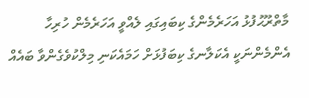މާތްރޫޙުފުޅު އަހަރެމެންގެ ކިބައިގައި ލެއްވީ އަހަރެމެން ހުރިހާ އެންމެންނަކީ އެކަލާނގެ ކިބަފުޅަށް ހަމައެކަނި މިލްކުވެގެންވާ ބައެއް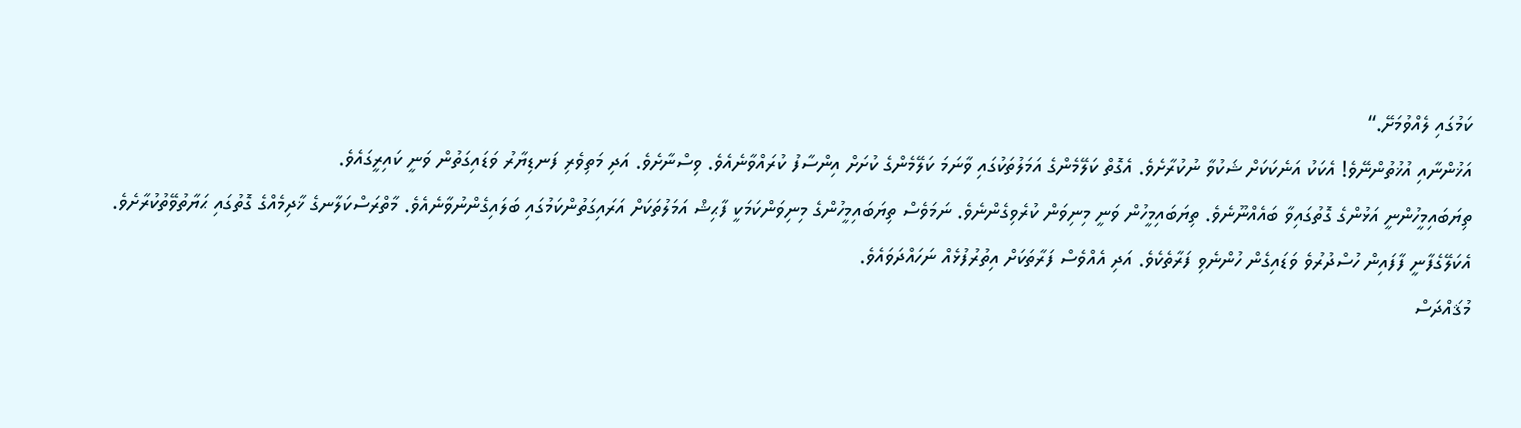ކަމުގައި ލެއްވުމަށޭ.“
އަޚުންނާއި އުޚުތުންނޭވެ! އެކަކު އަނެކަކަށް ޝަކުވާ ނުކުރާށެވެ. އެގޮތް ކަލޭމެންގެ އަމަލުތަކުގައި ވާނަމަ ކަލޭމެންގެ ކުށަށް އިންސާފު ކުރައްވާނެއެވެ. ވިސްނާށެވެ. އަދި މަތިވެރި ފަނޑިޔާރު ވަޑައިގަތުން ވަނީ ކައިރީގައެވެ.
ތިޔަބައިމީހުންނީ އަޅުންގެ ގޮތުގައިވާ ބައެއްނޫނެވެ. ތިޔަބައިމީހުން ވަނީ މިނިވަން ކުރެވިގެންނެވެ. ނަމަވެސް ތިޔަބައިމީހުންގެ މިނިވަންކަމަކީ ފާޙިޝް އަމަލުތަކަށް އަރައިގަތުންކަމުގައި ބަލައިގެންނުވާނެއެވެ. މާތްރަސްކަލާނގެ ޚާދިމެއްގެ ގޮތުގައި ޙަޔާތުވޭތުކުރާށެވެ.
އެކަލޭގެފާނީ ފާފައިން ހުސްދުރުވެ ވަޑައިގެން ހުންނެވި ފަރާތެކެވެ. އަދި އެއްވެސް ފަރާތަކަށް އިތުރުފުޅެއް ނަހައްދަވައެވެ.
މުޤައްދަސް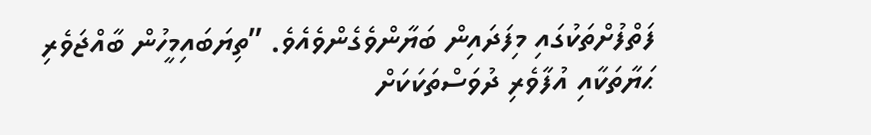ފަތްފުށްތަކުގައި މިފަދައިން ބަޔާންވެގެންވެއެވެ. ”ތިޔަބައިމީހުން ބާއްޖަވެރި ޙަޔާތަކާއި އުފާވެރި ދުވަސްތަކަކަށް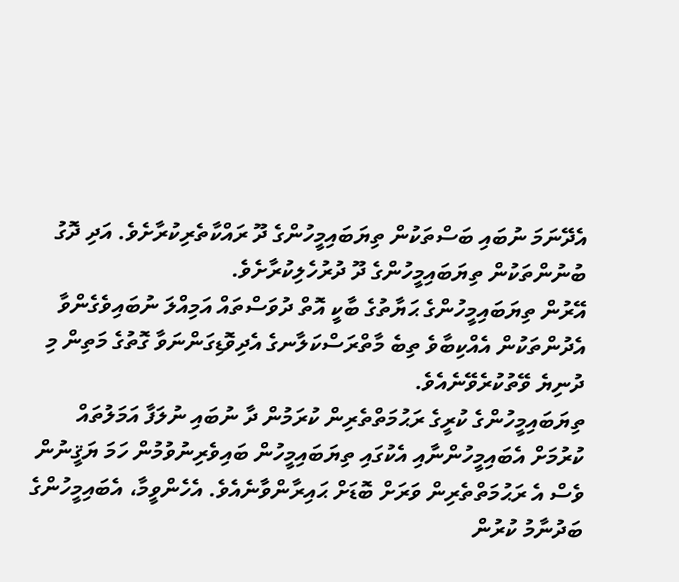އެދޭނަމަ ނުބައި ބަސްތަކުން ތިޔަބައިމީހުންގެ ދޫ ރައްކާތެރިކުރާށެވެ. އަދި ދޮގު ބުނުންތަކުން ތިޔަބައިމީހުންގެ ދޫ ދުރުހެލިކުރާށެވެ.
އޭރުން ތިޔަބައިމީހުންގެ ޙަޔާތުގެ ބާކީ އޮތް ދުވަސްތައް އަމިއްލަ ނުބައިވެގެންވާ އެދުންތަކުން އެއްކިބާވެ ތިބެ މާތްރަސްކަލާނގެ އެދިވޮޑިގަންނަވާ ގޮތުގެ މަތިން މި ދުނިޔެ ވޭތުކުރެވޭނެއެވެ.
ތިޔަބައިމީހުންގެ ކުރީގެ ރަޙުމަތްތެރިން ކުރަމުން ދާ ނުބައި ނުލަފާ އަމަލުތައް ކުރުމަށް އެބައިމީހުންނާއި އެކުގައި ތިޔަބައިމީހުން ބައިވެރިނުވުމުން ހަމަ ޔަޤީނުން ވެސް އެ ރަޙުމަތްތެރިން ވަރަށް ބޮޑަށް ޙައިރާންވާނެއެވެ. އެހެންވީމާ، އެބައިމީހުންގެ ބަދުނާމު ކުރުން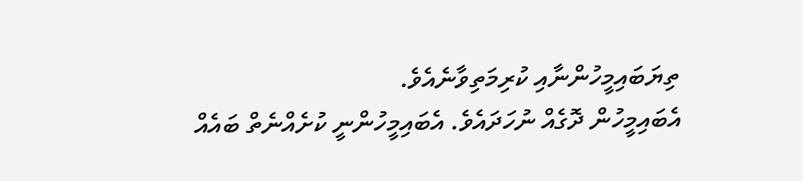ތިޔަބައިމީހުންނާއި ކުރިމަތިވާނެއެވެ.
އެބައިމީހުން ދޮގެއް ނުހަދައެވެ. އެބައިމީހުންނީ ކުށެއްނެތް ބައެއް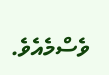ވެސްމެއެވެ.